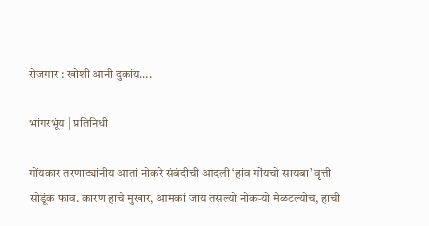रोजगार : खोशी आनी दुकांय….

भांगरभूंय | प्रतिनिधी

गोंयकार तरणाट्यांनीय आतां नोकरे संबंदीची आदली ‘हांव गोंयचो सायबा’ वृत्ती सोडूंक फाव. कारण हाचे मुखार, आमकां जाय तसल्यो नोकऱ्यो मेळटल्योच, हाची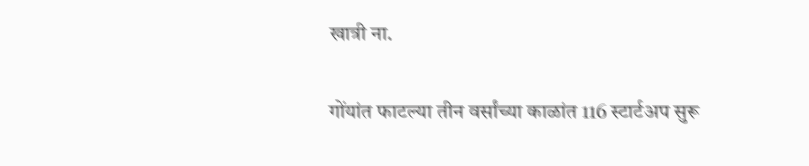खात्री ना.

गोंयांत फाटल्या तीन वर्सांच्या काळांत 116 स्टार्टअप सुरू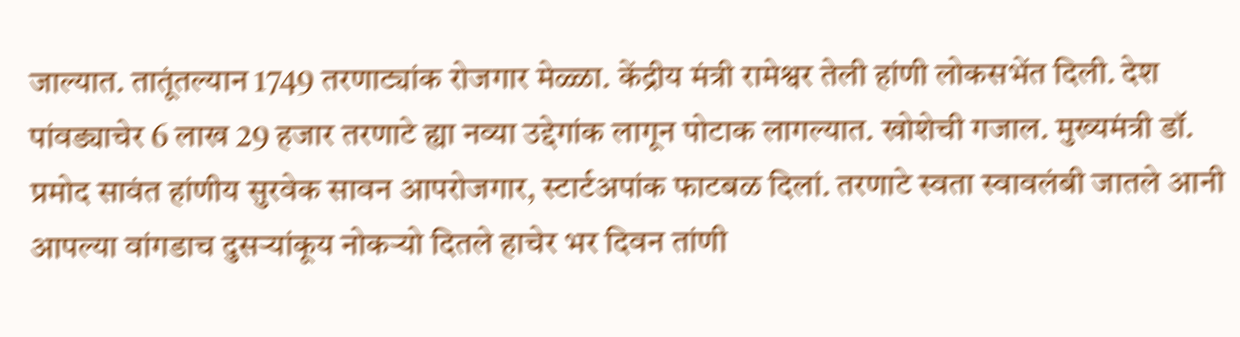जाल्यात. तातूंतल्यान 1749 तरणाट्यांक रोजगार मेळ्ळा. केंद्रीय मंत्री रामेश्वर तेली हांणी लोकसभेंत दिली. देश पांवड्याचेर 6 लाख 29 हजार तरणाटे ह्या नव्या उद्देगांक लागून पोटाक लागल्यात. खोशेची गजाल. मुख्यमंत्री डॉ. प्रमोद सावंत हांणीय सुरवेक सावन आपरोजगार, स्टार्टअपांक फाटबळ दिलां. तरणाटे स्वता स्वावलंबी जातले आनी आपल्या वांगडाच दुसऱ्यांकूय नोकऱ्यो दितले हाचेर भर दिवन तांणी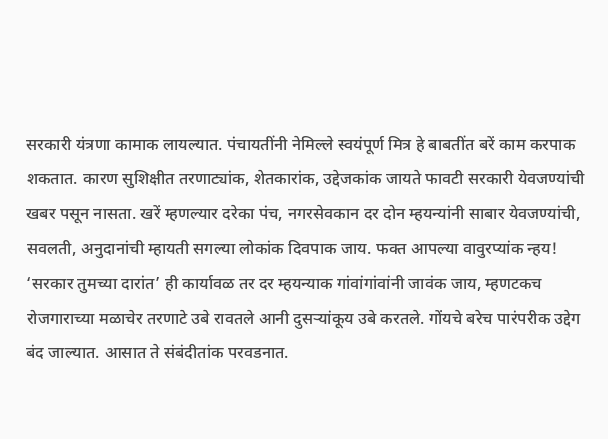सरकारी यंत्रणा कामाक लायल्यात. पंचायतींनी नेमिल्ले स्वयंपूर्ण मित्र हे बाबतींत बरें काम करपाक शकतात. कारण सुशिक्षीत तरणाट्यांक, शेतकारांक, उद्देजकांक जायते फावटी सरकारी येवजण्यांची खबर पसून नासता. खरें म्हणल्यार दरेका पंच, नगरसेवकान दर दोन म्हयन्यांनी साबार येवजण्यांची, सवलती, अनुदानांची म्हायती सगल्या लोकांक दिवपाक जाय. फक्त आपल्या वावुरप्यांक न्हय! ‘सरकार तुमच्या दारांत’ ही कार्यावळ तर दर म्हयन्याक गांवांगांवांनी जावंक जाय, म्हणटकच रोजगाराच्या मळाचेर तरणाटे उबे रावतले आनी दुसऱ्यांकूय उबे करतले. गोंयचे बरेच पारंपरीक उद्देग बंद जाल्यात. आसात ते संबंदीतांक परवडनात.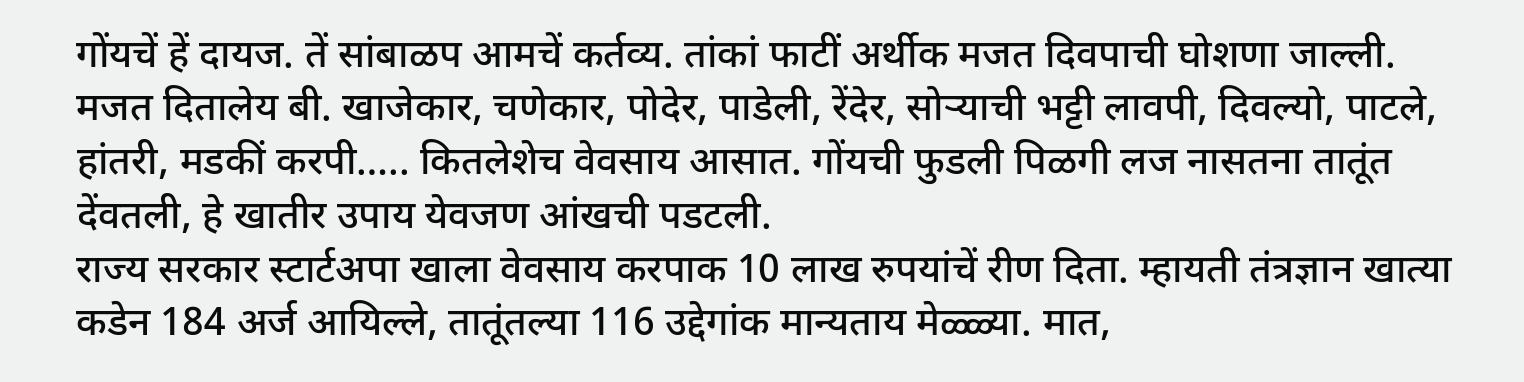गोंयचें हें दायज. तें सांबाळप आमचें कर्तव्य. तांकां फाटीं अर्थीक मजत दिवपाची घोशणा जाल्ली. मजत दितालेय बी. खाजेकार, चणेकार, पोदेर, पाडेली, रेंदेर, सोऱ्याची भट्टी लावपी, दिवल्यो, पाटले, हांतरी, मडकीं करपी….. कितलेशेच वेवसाय आसात. गोंयची फुडली पिळगी लज नासतना तातूंत देंवतली, हे खातीर उपाय येवजण आंखची पडटली.
राज्य सरकार स्टार्टअपा खाला वेवसाय करपाक 10 लाख रुपयांचें रीण दिता. म्हायती तंत्रज्ञान खात्या कडेन 184 अर्ज आयिल्ले, तातूंतल्या 116 उद्देगांक मान्यताय मेळ्ळ्या. मात,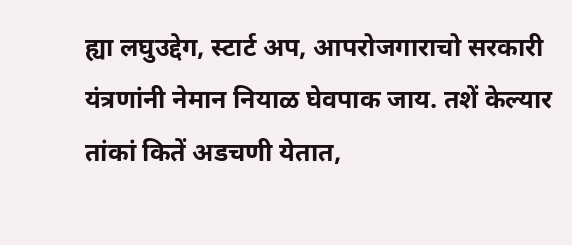ह्या लघुउद्देग, स्टार्ट अप, आपरोजगाराचो सरकारी यंत्रणांनी नेमान नियाळ घेवपाक जाय. तशें केल्यार तांकां कितें अडचणी येतात,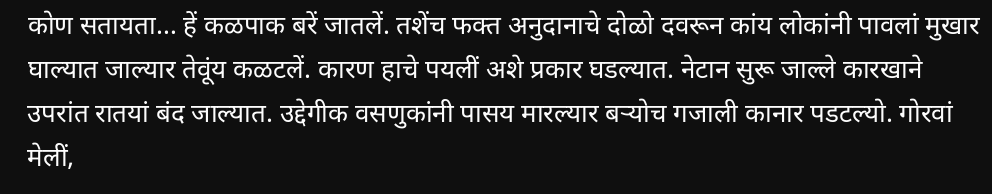कोण सतायता… हें कळपाक बरें जातलें. तशेंच फक्त अनुदानाचे दोळो दवरून कांय लोकांनी पावलां मुखार घाल्यात जाल्यार तेवूंय कळटलें. कारण हाचे पयलीं अशे प्रकार घडल्यात. नेटान सुरू जाल्ले कारखाने उपरांत रातयां बंद जाल्यात. उद्देगीक वसणुकांनी पासय मारल्यार बऱ्योच गजाली कानार पडटल्यो. गोरवां मेलीं,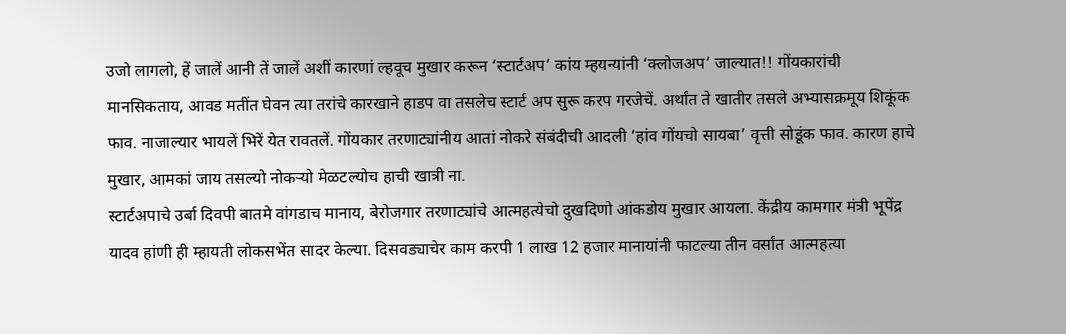उजो लागलो, हें जालें आनी तें जालें अशीं कारणां ल्हवूच मुखार करून ‘स्टार्टअप’ कांय म्हयन्यांनी ‘क्लोजअप’ जाल्यात!! गोंयकारांची मानसिकताय, आवड मतींत घेवन त्या तरांचे कारखाने हाडप वा तसलेच स्टार्ट अप सुरू करप गरजेचें. अर्थांत ते खातीर तसले अभ्यासक्रमूय शिकूंक फाव. नाजाल्यार भायलें भिरें येत रावतलें. गोंयकार तरणाट्यांनीय आतां नोकरे संबंदीची आदली ‘हांव गोंयचो सायबा’ वृत्ती सोडूंक फाव. कारण हाचे मुखार, आमकां जाय तसल्यो नोकऱ्यो मेळटल्योच हाची खात्री ना.
स्टार्टअपाचे उर्बा दिवपी बातमे वांगडाच मानाय, बेरोजगार तरणाट्यांचे आत्महत्येचो दुखदिणो आंकडोय मुखार आयला. केंद्रीय कामगार मंत्री भूपेंद्र यादव हांणी ही म्हायती लोकसभेंत सादर केल्या. दिसवड्याचेर काम करपी 1 लाख 12 हजार मानायांनी फाटल्या तीन वर्सांत आत्महत्या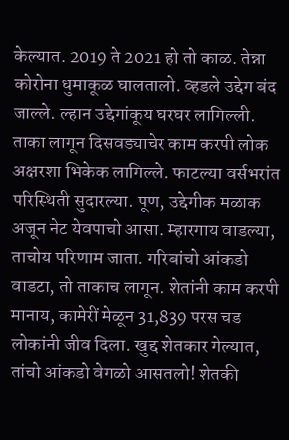केल्यात. 2019 ते 2021 हो तो काळ. तेन्ना कोरोना धुमाकूळ घालतालो. व्हडले उद्देग बंद जाल्ले. ल्हान उद्देगांकूय घरघर लागिल्ली. ताका लागून दिसवड्याचेर काम करपी लोक अक्षरशा भिकेक लागिल्ले. फाटल्या वर्सभरांत परिस्थिती सुदारल्या. पूण, उद्देगीक मळाक अजून नेट येवपाचो आसा. म्हारगाय वाडल्या, ताचोय परिणाम जाता. गरिबांचो आंकडो वाडटा, तो ताकाच लागून. शेतांनी काम करपी मानाय, कामेरीं मेळून 31,839 परस चड लोकांनी जीव दिला. खुद्द शेतकार गेल्यात, तांचो आंकडो वेगळो आसतलो! शेतकी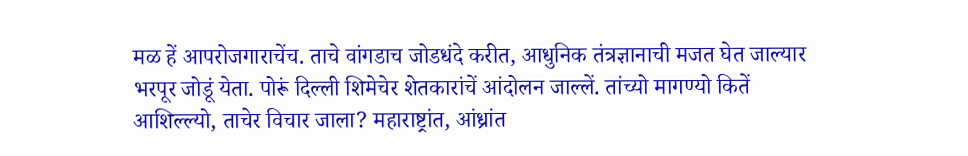मळ हें आपरोजगाराचेंच. ताचे वांगडाच जोडधंदे करीत, आधुनिक तंत्रज्ञानाची मजत घेत जाल्यार भरपूर जोडूं येता. पोरूं दिल्ली शिमेचेर शेतकारांचें आंदोलन जाल्लें. तांच्यो मागण्यो कितें आशिल्ल्यो, ताचेर विचार जाला? महाराष्ट्रांत, आंध्रांत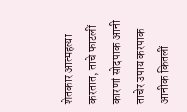शेतकार आत्महत्या करतात, ताचे फाटलीं कारणां सोदपाक आनी ताचेर उपाय करपाक आनीक कितलीं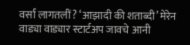वर्सां लागतलीं? ‘आझादी की शताब्दी’ मेरेन वाड्या वाड्यार स्टार्टअप जावचे आनी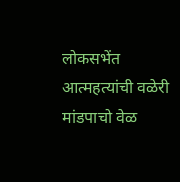लोकसभेंत आत्महत्यांची वळेरी मांडपाचो वेळ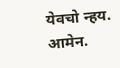येवचो न्हय. आमेन.